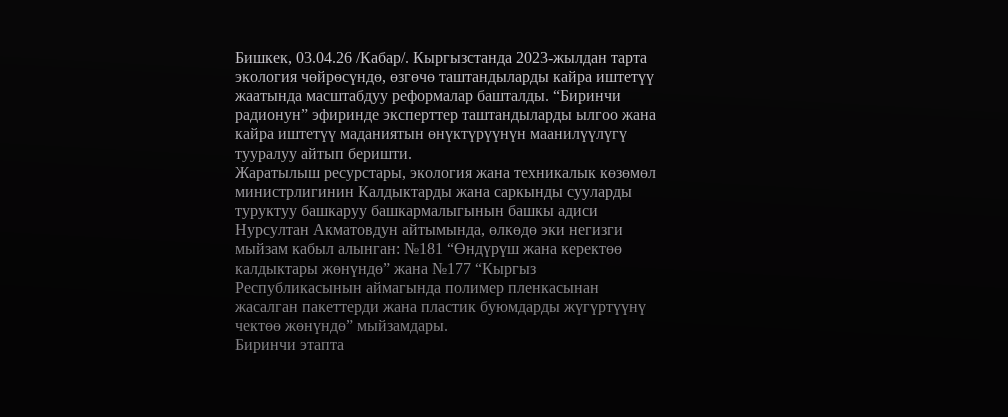Бишкек, 03.04.26 /Кабар/. Кыргызстанда 2023-жылдан тарта экология чөйрөсүндө, өзгөчө таштандыларды кайра иштетүү жаатында масштабдуу реформалар башталды. “Биринчи радионун” эфиринде эксперттер таштандыларды ылгоо жана кайра иштетүү маданиятын өнүктүрүүнүн маанилүүлүгү тууралуу айтып беришти.
Жаратылыш ресурстары, экология жана техникалык көзөмөл министрлигинин Калдыктарды жана саркынды сууларды туруктуу башкаруу башкармалыгынын башкы адиси Нурсултан Акматовдун айтымында, өлкөдө эки негизги мыйзам кабыл алынган: №181 “Өндүрүш жана керектөө калдыктары жөнүндө” жана №177 “Кыргыз Республикасынын аймагында полимер пленкасынан жасалган пакеттерди жана пластик буюмдарды жүгүртүүнү чектөө жөнүндө” мыйзамдары.
Биринчи этапта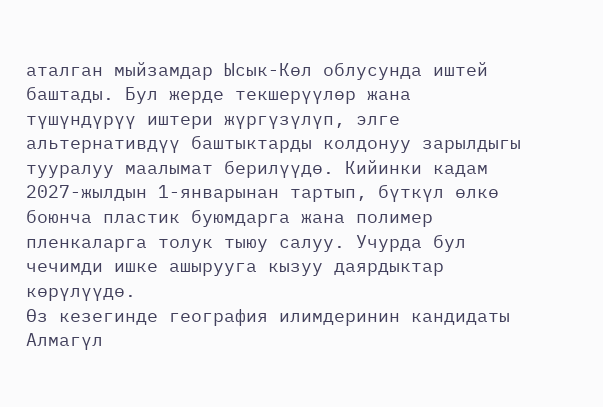аталган мыйзамдар Ысык-Көл облусунда иштей баштады. Бул жерде текшерүүлөр жана түшүндүрүү иштери жүргүзүлүп, элге альтернативдүү баштыктарды колдонуу зарылдыгы тууралуу маалымат берилүүдө. Кийинки кадам 2027-жылдын 1-январынан тартып, бүткүл өлкө боюнча пластик буюмдарга жана полимер пленкаларга толук тыюу салуу. Учурда бул чечимди ишке ашырууга кызуу даярдыктар көрүлүүдө.
Өз кезегинде география илимдеринин кандидаты Алмагүл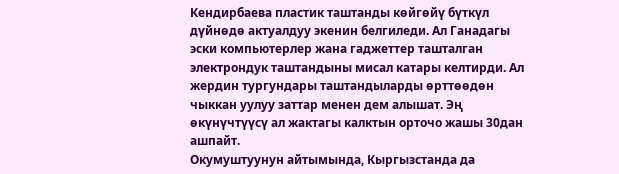Кендирбаева пластик таштанды көйгөйү бүткүл дүйнөдө актуалдуу экенин белгиледи. Ал Ганадагы эски компьютерлер жана гаджеттер ташталган электрондук таштандыны мисал катары келтирди. Ал жердин тургундары таштандыларды өрттөөдөн чыккан уулуу заттар менен дем алышат. Эң өкүнүчтүүсү ал жактагы калктын орточо жашы 30дан ашпайт.
Окумуштуунун айтымында, Кыргызстанда да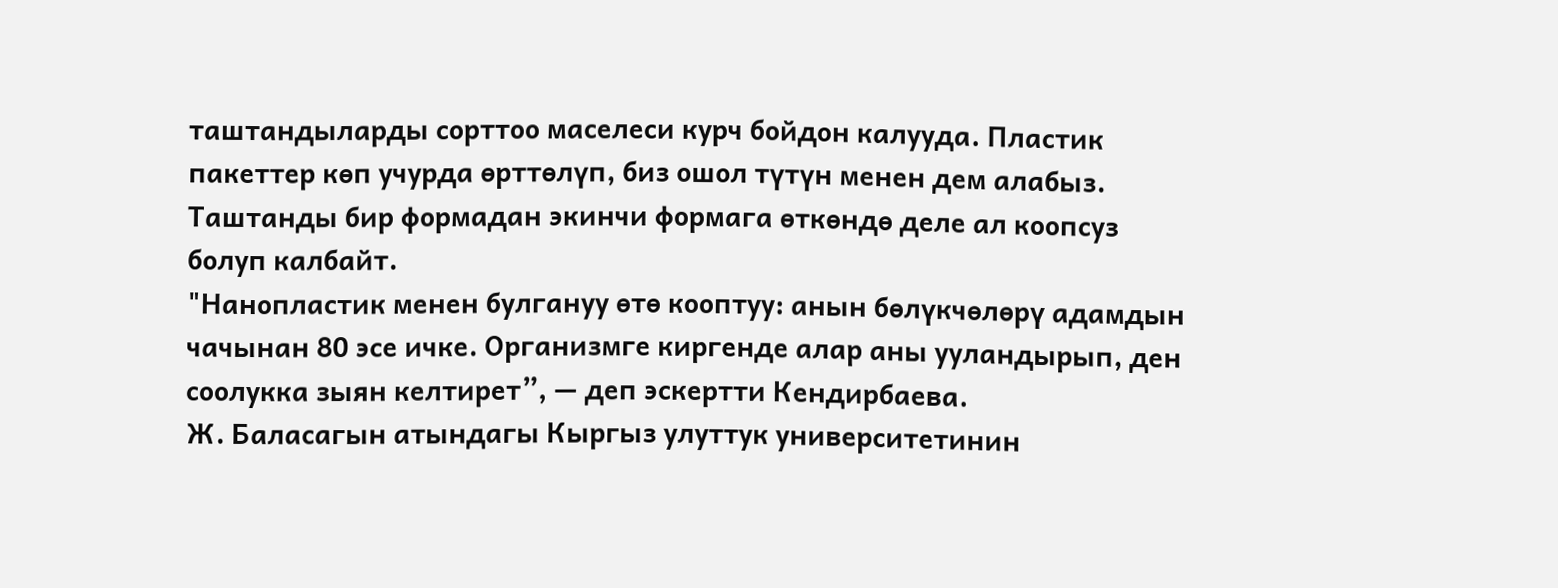таштандыларды сорттоо маселеси курч бойдон калууда. Пластик пакеттер көп учурда өрттөлүп, биз ошол түтүн менен дем алабыз. Таштанды бир формадан экинчи формага өткөндө деле ал коопсуз болуп калбайт.
"Нанопластик менен булгануу өтө кооптуу: анын бөлүкчөлөрү адамдын чачынан 80 эсе ичке. Организмге киргенде алар аны ууландырып, ден соолукка зыян келтирет”, — деп эскертти Кендирбаева.
Ж. Баласагын атындагы Кыргыз улуттук университетинин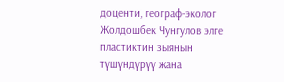доценти, географ-эколог Жолдошбек Чунгулов элге пластиктин зыянын түшүндүрүү жана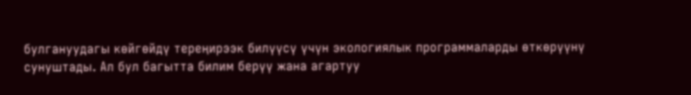булгануудагы көйгөйдү тереңирээк билүүсү үчүн экологиялык программаларды өткөрүүнү сунуштады. Ал бул багытта билим берүү жана агартуу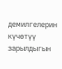демилгелерин күчөтүү зарылдыгын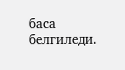баса белгиледи.